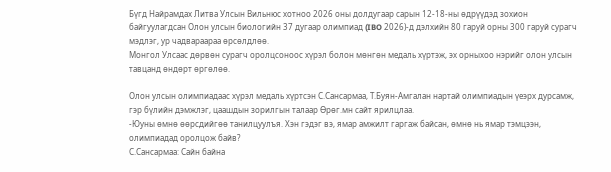Бүгд Найрамдах Литва Улсын Вильнюс хотноо 2026 оны долдугаар сарын 12-18-ны өдрүүдэд зохион байгуулагдсан Олон улсын биологийн 37 дугаар олимпиад (IBO 2026)-д дэлхийн 80 гаруй орны 300 гаруй сурагч мэдлэг, ур чадвараараа өрсөлдлөө.
Монгол Улсаас дөрвөн сурагч оролцсоноос хүрэл болон мөнгөн медаль хүртэж, эх орныхоо нэрийг олон улсын тавцанд өндөрт өргөлөө.

Олон улсын олимпиадаас хүрэл медаль хүртсэн С.Сансармаа, Т.Буян-Амгалан нартай олимпиадын үеэрх дурсамж, гэр бүлийн дэмжлэг, цаашдын зорилгын талаар Өрөг.мн сайт ярилцлаа.
-Юуны өмнө өөрсдийгөө танилцуулъя. Хэн гэдэг вэ, ямар амжилт гаргаж байсан, өмнө нь ямар тэмцээн, олимпиадад оролцож байв?
С.Сансармаа: Сайн байна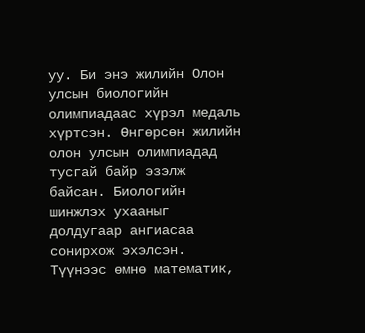уу. Би энэ жилийн Олон улсын биологийн олимпиадаас хүрэл медаль хүртсэн. Өнгөрсөн жилийн олон улсын олимпиадад тусгай байр эзэлж байсан. Биологийн шинжлэх ухааныг долдугаар ангиасаа сонирхож эхэлсэн. Түүнээс өмнө математик,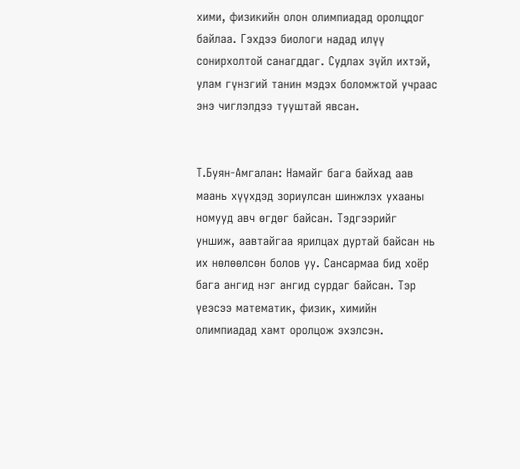хими, физикийн олон олимпиадад оролцдог байлаа. Гэхдээ биологи надад илүү сонирхолтой санагддаг. Судлах зүйл ихтэй, улам гүнзгий танин мэдэх боломжтой учраас энэ чиглэлдээ тууштай явсан.


Т.Буян-Амгалан: Намайг бага байхад аав маань хүүхдэд зориулсан шинжлэх ухааны номууд авч өгдөг байсан. Тэдгээрийг уншиж, аавтайгаа ярилцах дуртай байсан нь их нөлөөлсөн болов уу. Сансармаа бид хоёр бага ангид нэг ангид сурдаг байсан. Тэр үеэсээ математик, физик, химийн олимпиадад хамт оролцож эхэлсэн.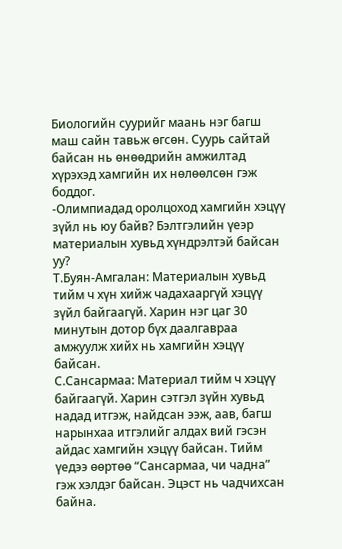Биологийн суурийг маань нэг багш маш сайн тавьж өгсөн. Суурь сайтай байсан нь өнөөдрийн амжилтад хүрэхэд хамгийн их нөлөөлсөн гэж боддог.
-Олимпиадад оролцоход хамгийн хэцүү зүйл нь юу байв? Бэлтгэлийн үеэр материалын хувьд хүндрэлтэй байсан уу?
Т.Буян-Амгалан: Материалын хувьд тийм ч хүн хийж чадахааргүй хэцүү зүйл байгаагүй. Харин нэг цаг 30 минутын дотор бүх даалгавраа амжуулж хийх нь хамгийн хэцүү байсан.
С.Сансармаа: Материал тийм ч хэцүү байгаагүй. Харин сэтгэл зүйн хувьд надад итгэж, найдсан ээж, аав, багш нарынхаа итгэлийг алдах вий гэсэн айдас хамгийн хэцүү байсан. Тийм үедээ өөртөө “Сансармаа, чи чадна” гэж хэлдэг байсан. Эцэст нь чадчихсан байна.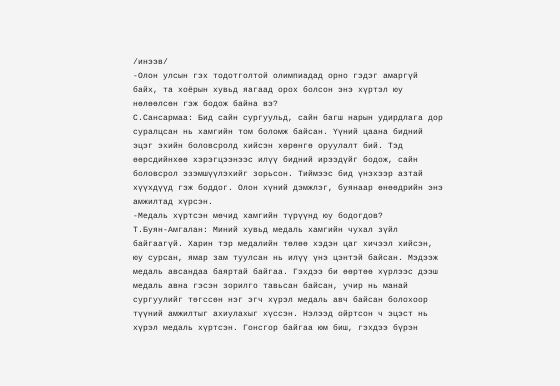/инээв/
-Олон улсын гэх тодотголтой олимпиадад орно гэдэг амаргүй байх, та хоёрын хувьд яагаад орох болсон энэ хүртэл юу нөлөөлсөн гэж бодож байна вэ?
С.Сансармаа: Бид сайн сургуульд, сайн багш нарын удирдлага дор суралцсан нь хамгийн том боломж байсан. Үүний цаана бидний эцэг эхийн боловсролд хийсэн хөрөнгө оруулалт бий. Тэд өөрсдийнхөө хэрэгцээнээс илүү бидний ирээдүйг бодож, сайн боловсрол эзэмшүүлэхийг зорьсон. Тиймээс бид үнэхээр азтай хүүхдүүд гэж боддог. Олон хүний дэмжлэг, буянаар өнөөдрийн энэ амжилтад хүрсэн.
-Медаль хүртсэн мөчид хамгийн түрүүнд юу бодогдов?
Т.Буян-Амгалан: Миний хувьд медаль хамгийн чухал зүйл байгаагүй. Харин тэр медалийн төлөө хэдэн цаг хичээл хийсэн, юу сурсан, ямар зам туулсан нь илүү үнэ цэнтэй байсан. Мэдээж медаль авсандаа баяртай байгаа. Гэхдээ би өөртөө хүрлээс дээш медаль авна гэсэн зорилго тавьсан байсан, учир нь манай сургуулийг төгссөн нэг эгч хүрэл медаль авч байсан болохоор түүний амжилтыг ахиулахыг хүссэн. Нэлээд ойртсон ч эцэст нь хүрэл медаль хүртсэн. Гонсгор байгаа юм биш, гэхдээ бүрэн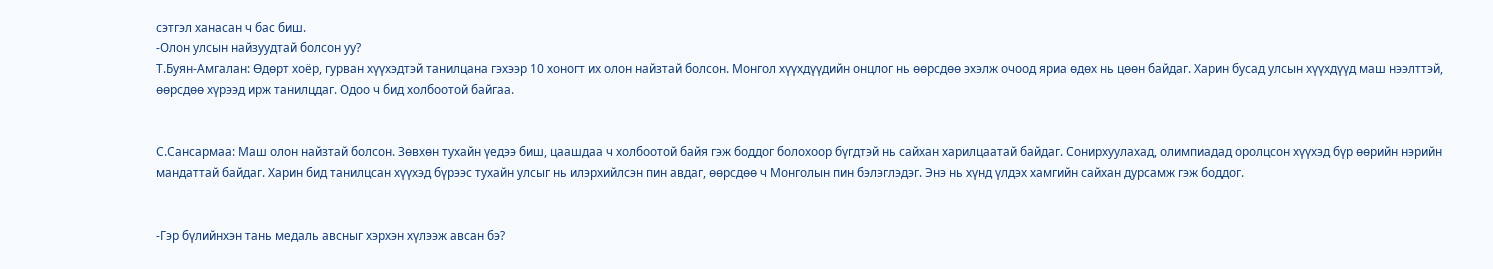сэтгэл ханасан ч бас биш.
-Олон улсын найзуудтай болсон уу?
Т.Буян-Амгалан: Өдөрт хоёр, гурван хүүхэдтэй танилцана гэхээр 10 хоногт их олон найзтай болсон. Монгол хүүхдүүдийн онцлог нь өөрсдөө эхэлж очоод яриа өдөх нь цөөн байдаг. Харин бусад улсын хүүхдүүд маш нээлттэй, өөрсдөө хүрээд ирж танилцдаг. Одоо ч бид холбоотой байгаа.


С.Сансармаа: Маш олон найзтай болсон. Зөвхөн тухайн үедээ биш, цаашдаа ч холбоотой байя гэж боддог болохоор бүгдтэй нь сайхан харилцаатай байдаг. Сонирхуулахад, олимпиадад оролцсон хүүхэд бүр өөрийн нэрийн мандаттай байдаг. Харин бид танилцсан хүүхэд бүрээс тухайн улсыг нь илэрхийлсэн пин авдаг, өөрсдөө ч Монголын пин бэлэглэдэг. Энэ нь хүнд үлдэх хамгийн сайхан дурсамж гэж боддог.


-Гэр бүлийнхэн тань медаль авсныг хэрхэн хүлээж авсан бэ?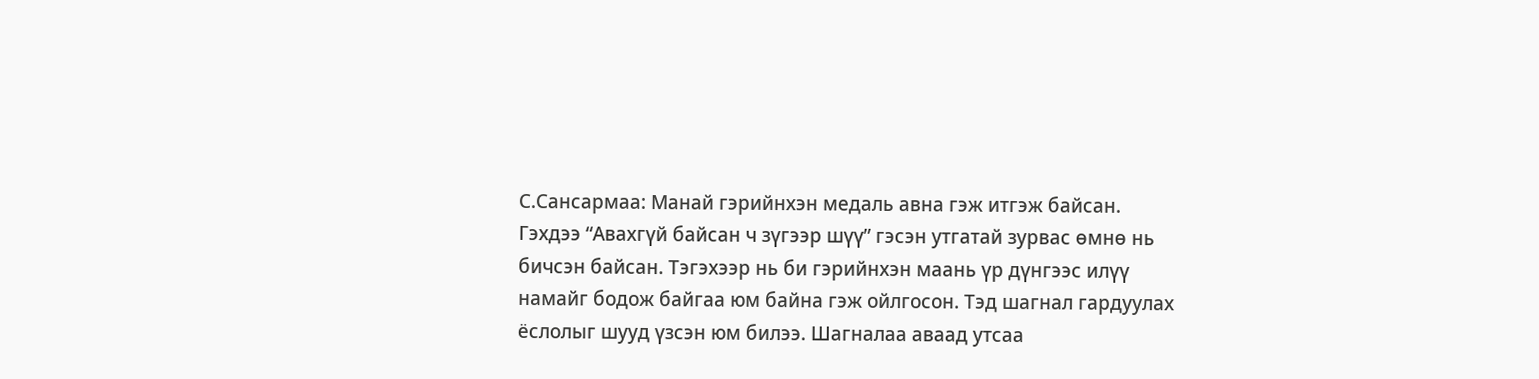С.Сансармаа: Манай гэрийнхэн медаль авна гэж итгэж байсан. Гэхдээ “Авахгүй байсан ч зүгээр шүү” гэсэн утгатай зурвас өмнө нь бичсэн байсан. Тэгэхээр нь би гэрийнхэн маань үр дүнгээс илүү намайг бодож байгаа юм байна гэж ойлгосон. Тэд шагнал гардуулах ёслолыг шууд үзсэн юм билээ. Шагналаа аваад утсаа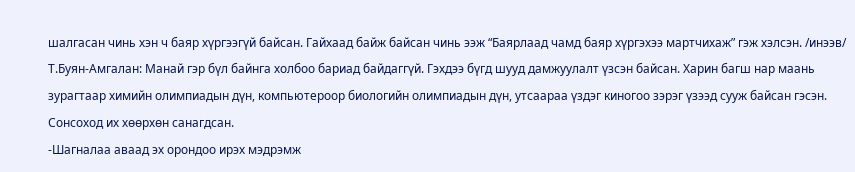шалгасан чинь хэн ч баяр хүргээгүй байсан. Гайхаад байж байсан чинь ээж “Баярлаад чамд баяр хүргэхээ мартчихаж” гэж хэлсэн. /инээв/
Т.Буян-Амгалан: Манай гэр бүл байнга холбоо бариад байдаггүй. Гэхдээ бүгд шууд дамжуулалт үзсэн байсан. Харин багш нар маань зурагтаар химийн олимпиадын дүн, компьютероор биологийн олимпиадын дүн, утсаараа үздэг киногоо зэрэг үзээд сууж байсан гэсэн. Сонсоход их хөөрхөн санагдсан.
-Шагналаа аваад эх орондоо ирэх мэдрэмж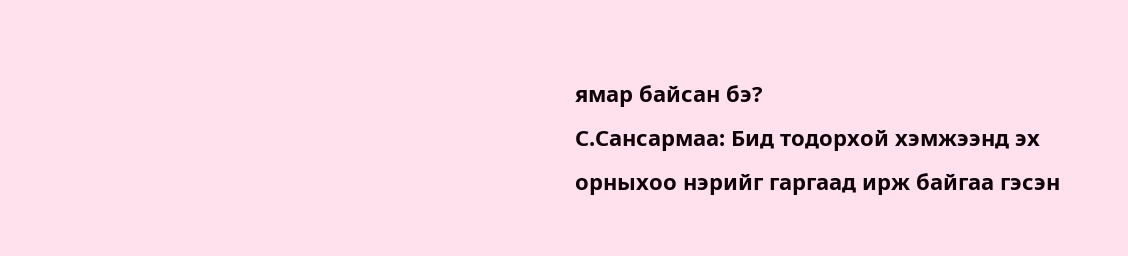ямар байсан бэ?
С.Сансармаа: Бид тодорхой хэмжээнд эх орныхоо нэрийг гаргаад ирж байгаа гэсэн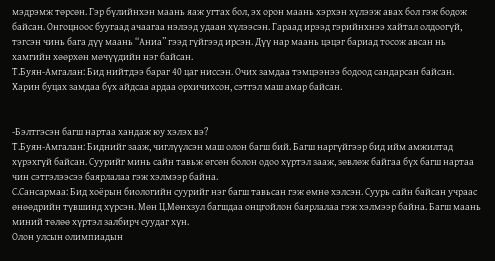мэдрэмж төрсөн. Гэр бүлийнхэн маань яаж угтах бол, эх орон маань хэрхэн хүлээж авах бол гэж бодож байсан. Онгоцноос буугаад ачаагаа нэлээд удаан хүлээсэн. Гараад ирээд гэрийнхнээ хайтал олдоогүй, тэгсэн чинь бага дүү маань “Аниа” гээд гүйгээд ирсэн. Дүү нар маань цэцэг бариад тосож авсан нь хамгийн хөөрхөн мөчүүдийн нэг байсан.
Т.Буян-Амгалан: Бид нийтдээ бараг 40 цаг ниссэн. Очих замдаа тэмцээнээ бодоод сандарсан байсан. Харин буцах замдаа бүх айдсаа ардаа орхичихсон, сэтгэл маш амар байсан.


-Бэлтгэсэн багш нартаа хандаж юу хэлэх вэ?
Т.Буян-Амгалан: Биднийг зааж, чиглүүлсэн маш олон багш бий. Багш наргүйгээр бид ийм амжилтад хүрэхгүй байсан. Суурийг минь сайн тавьж өгсөн болон одоо хүртэл зааж, зөвлөж байгаа бүх багш нартаа чин сэтгэлээсээ баярлалаа гэж хэлмээр байна.
С.Сансармаа: Бид хоёрын биологийн суурийг нэг багш тавьсан гэж өмнө хэлсэн. Суурь сайн байсан учраас өнөөдрийн түвшинд хүрсэн. Мөн Ц.Мөнхзул багшдаа онцгойлон баярлалаа гэж хэлмээр байна. Багш маань миний төлөө хүртэл залбирч суудаг хүн.
Олон улсын олимпиадын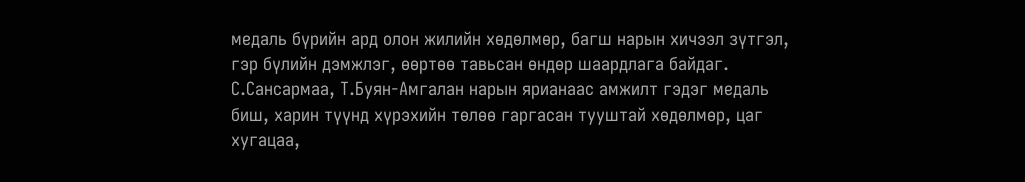медаль бүрийн ард олон жилийн хөдөлмөр, багш нарын хичээл зүтгэл, гэр бүлийн дэмжлэг, өөртөө тавьсан өндөр шаардлага байдаг. С.Сансармаа, Т.Буян-Амгалан нарын ярианаас амжилт гэдэг медаль биш, харин түүнд хүрэхийн төлөө гаргасан тууштай хөдөлмөр, цаг хугацаа,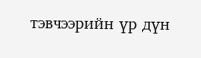тэвчээрийн үр дүн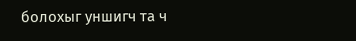болохыг уншигч та ч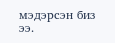мэдэрсэн биз ээ.